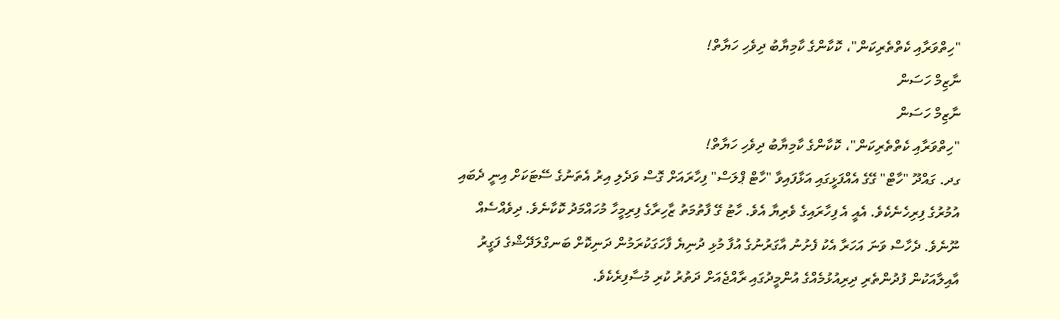"ހިތްވަރާއި ކެތްތެރިކަން"، ކޮކާންގެ ކާމިޔާބު ދިވެހި ހަޔާތް!
ނާޒިމް ހަސަން
ނާޒިމް ހަސަން
"ހިތްވަރާއި ކެތްތެރިކަން"، ކޮކާންގެ ކާމިޔާބު ދިވެހި ހަޔާތް!
ގދ. ގައްދޫ "ހާޓް" ގޭގެ އެއްފަޅީގައި އަޅާފައިވާ "ހާޓް ޕްލަސް" ފިހާރައަށް ގޮސް ވަދެލި އިރު އެތަނުގެ ސޭޓަކަށް އިނީ ދެބައި އުމުރުގެ ފިރިހެނެކެވެ. އެއީ އެ ފިހާރައިގެ ވެރިޔާ އެވެ. ހާޓު ގޭ ފާތުމަތު ޒާހިރާގެ ފިރިމީހާ މުހައްމަދު ކޮކާނެވެ. ދިވެއްސެއް ނޫނެވެ. ދެހާސް ވަނަ އަހަރާ އެކު ފެށުނު އާގަރުނުގެ އުފާ މުޅި ދުނިޔެ ފާހަގަކުރަމުން ދަނިކޮށް ބަނގްލަދޭޝްގެ ފަގީރު އާއިލާއަކުން ފުދުންތެރި ދިރިއުޅުމެއްގެ އުންމީދުގައި ރާއްޖެއަށް ދަތުރު ކުރި މުސާފިރެކެވެ.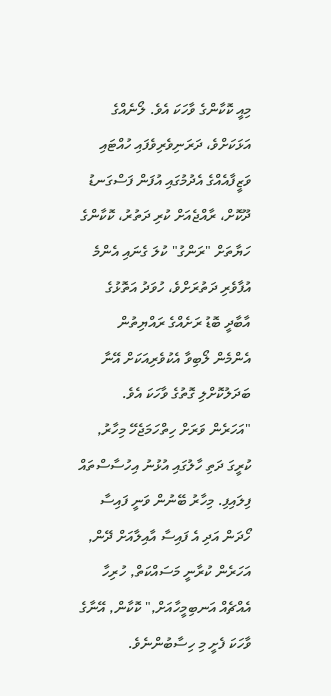މިއީ ކޮކާންގެ ވާހަކަ އެވެ. ލޯނެއްގެ އަޅަކަށްވެ، ދަރަނިވެރިވެފައި ހުއްޓައި ވަޒީފާއެއްގެ އެދުމުގައި އުފަން ފަސްގަނޑު ދޫކޮށް، ރާއްޖެއަށް ކުރި ދަތުރު، ކޮކާންގެ ހަޔާތަށް "ރަންގު" ކުލަ ގެނައި އެންމެ އުފާވެރި ދަތުރަށްވެ، ހުވަދު އަތޮޅުގެ އާބާދީ ބޮޑު ރަށެއްގެ ރައްޔިތުން އެންމެން ލޯބިވާ އެކުވެރިއަކަށް އޭނާ ބަދަލުކޮށްލި ގޮތުގެ ވާހަކަ އެވެ.
"އަހަރެން ވަރަށް ހިތްހަމަޖެހޭ މިހާރު, ކުރީގަ ދަތި ހާލުގައި އުޅުނު އިހުސާސްތައް ފިލައިފި. މިހާރު ބޭނުން ވަނީ ފައިސާ ހޯދަން އަދި އެ ފައިސާ އާއިލާއަށް ދޭން, އަހަރެން ކުރާނީ މަސައްކަތް, ހުރިހާ އެއްޗެއް އަނބިމީހާއަށް," ކޮކާން, އޭނާގެ ވާހަކަ ފެށީ މި ހިސާބުންނެވެ.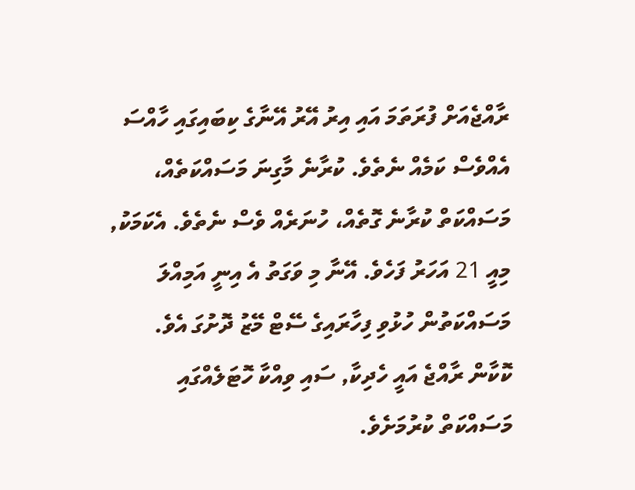ރާއްޖެއަށް ފުރަތަމަ އައި އިރު އޭރު އޭނާގެ ކިބައިގައި ހާއްސަ އެއްވެސް ކަމެއް ނެތެވެ. ކުރާނެ މާގިނަ މަސައްކަތެއް، މަސައްކަތް ކުރާނެ ގޮތެއް، ހުނަރެއް ވެސް ނެތެވެ. އެކަމަކު, މިއީ 21 އަހަރު ފަހެވެ. އޭނާ މި ވަގަތު އެ އިނީ އަމިއްލަ މަސައްކަތުން ހުޅުވި ފިހާރައިގެ ސޭޓް މޭޒު ދޮށުގަ އެވެ.
ކޮކާން ރާއްޖެ އައީ ހެދިކާ, ސައި ވިއްކާ ހޮޓަލެއްގައި މަސައްކަތް ކުރުމަށެވެ.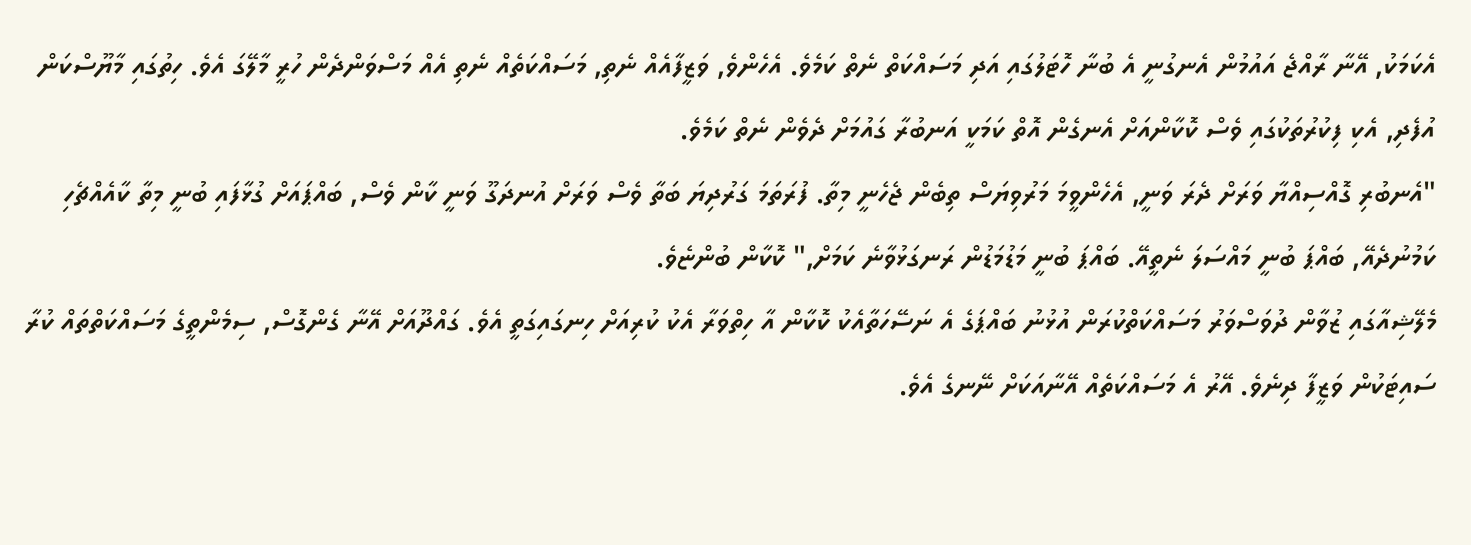އެކަމަކު, އޭނާ ރާއްޖެ އައުމުން އެނގުނީ އެ ބުނާ ހޮޓަލުގައި އަދި މަސައްކަތް ނެތް ކަމެވެ. އެހެންވެ, ވަޒީފާއެއް ނެތި, މަސައްކަތެއް ނެތި އެއް މަސްވަންދެން ހުރީ މާލޭގަ އެވެ. ހިތުގައި މާޔޫސްކަން އުފެދި, އެކި ފިކުރުތަކުގައި ވެސް ކޮކާންއަށް އެނގެން އޮތް ކަމަކީ އަނބުރާ ގައުމަށް ދެވެން ނެތް ކަމެވެ.
"އެނބުރި ގޮއްސިއްޔާ ވަރަށް ދެރަ ވަނީ, އެހެންވީމަ މަރުވިޔަސް ތިބެން ޖެހެނީ މިތާ. ފުރަތަމަ ގަރުދިޔަ ބަތާ ވެސް ވަރަށް އުނދަގޫ ވަނީ ކާން ވެސް, ބައްޕައަށް ގުޅާފައި ބުނީ މިތާ ކާއެއްޗެހި ކަމުނުދެއޭ, ބައްޕަ ބުނީ މައްސަލަ ނެތީއޭ. ބައްޕަ ބުނީ މަޑުމަޑުން ރަނގަޅުވާނެ ކަމަށް," ކޮކާން ބުންޏެވެ.
މެލޭޝިއާގައި ޒުވާން ދުވަސްވަރު މަސައްކަތްކުރަން އުޅުނު ބައްޕަގެ އެ ނަސޭހަތާއެކު ކޮކާން އާ ހިތްވަރާ އެކު ކުރިއަށް ހިނގައިގަތީ އެވެ. ގައްދޫއަށް އޭނާ ގެންގޮސް, ސިމެންތީގެ މަސައްކަތްތައް ކުރާ ސައިޓަކުން ވަޒީފާ ދިނެވެ. އޭރު އެ މަސައްކަތެއް އޭނާއަކަށް ނޭނގެ އެވެ.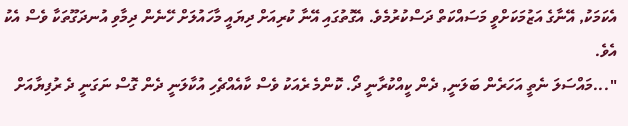އެކަމަކު, އޭނާގެ އަޒުމަކަށްވީ މަސައްކަތް ދަސްކުރުމެވެ. އެގޮތުގައި އޭނާ ކުރިއަށް ދިޔައީ މާހައުލަށް ހޭނެން ދިމާވި އުނދަގޫތަކާ ވެސް އެކު އެވެ.
"...މައްސަލަ ނެތީ އަހަރެން ބަލަނީ, ދެން ކީއްކުރާނީ ދޯ. ކޮންމެ ރެއަކު ވެސް ކާއެއްޗެހި އުކާލަނީ ދެން ގޮސް ނަގަނީ ދެ ރުފިޔާއަށް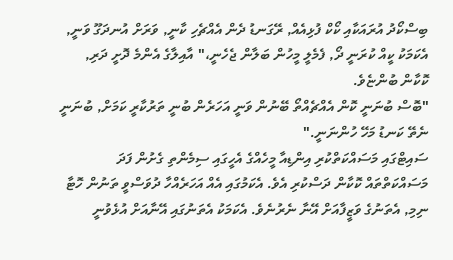ބިސްކޯދު އުރައަކާއި ކޯކް ފުޅިއެއް, ރޭގަނޑު ދެން އެއްޗެހި ކާނީ, ވަރަށް އުނދަގޫ ވަނީ, އެކަމަކު ކީއް ކުރަނީ ދޯ, ފެމެލީ މީހުން ބަލާން ޖެހެނީ،" އާއިލާގެ އެންމެ ދޮށީ ދަރި, ކޮކާން ބުންޏެވެ.
"ބޮސް ބުނަނީ ކޮން އެއްޗެއްތޯ ބޭނުން ވަނީ އަހަރެން ބުނީ ތަރުކާރީ ކަމަށް, ބުނަނީ ނެތޭ ކަނޑު މަހޭ ހުންނަނީ."
ސައިޓްގައި މަސައްކަތްކުރި އިންޑިއާ މީހެއްގެ އެހީގައި ސިމެންތި ގެށުން ފަދަ މަސައްކަތްތައް ކޮކާން ދަސްކުރި އެވެ. އެކަމުގައި އެއް އަހަރެއްހާ ދުވަސްވީ ތަނުން ހޮޓާ ނިމި, އެތަނުގެ ވަޒީފާއަށް އޭނާ ނެރުނެވެ. އެކަމަކު އެތަނުގައި އޭނާއަށް އުޅެވުނީ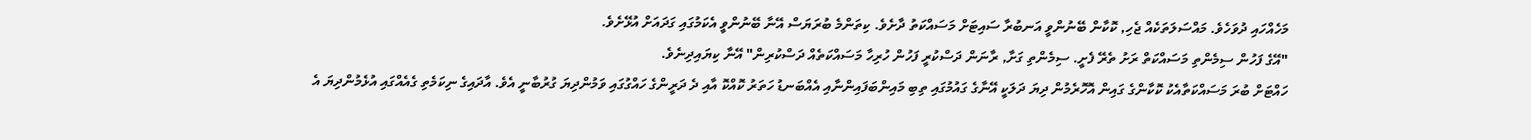މަހެއްހައި ދުވަހެވެ. މައްސަލަތަކެއް ޖެހި, ކޮކާން ބޭނުންވީ އަނބުރާ ސައިޓަށް މަސައްކަތު ދާށެވެ. ކިތަންމެ ބުރަޔަސް އޭނާ ބޭނުންވީ އެކަމުގައި ގަދައަށް އުޅޭށެވެ.
"އޭގެ ފަހުން ސިމެންތި މަސައްކަތް ރަށު ތެރޭ ފެށީ. ސިމެންތި ގަށާ, ރާނަން ދަސްކުރީ ފަހުން ހުރިހާ މަސައްކަތެއް ދަސްކުރިން" އޭނާ ކިޔައިދިނެވެ.
ހައްޓަށް ބުރަ މަސައްކަތާއެކު ކޮކާންގެ ގައިން އޮހޮރެމުން ދިޔަ ދަލަކީ އޭނާގެ ގައުމުގައި ތިބި މައިންބަފައިންނާއި އެއްބަނޑު ހަތަރު ކޮއްކޮ އާއި ދެ ދަރީންގެ ހައްގުގައި ވަމުންދިޔަ ގުރުބާނީ އެވެ. އާދައިގެ ނިކަމެތި ގެއެއްގައި އުޅެމުންދިޔަ އެ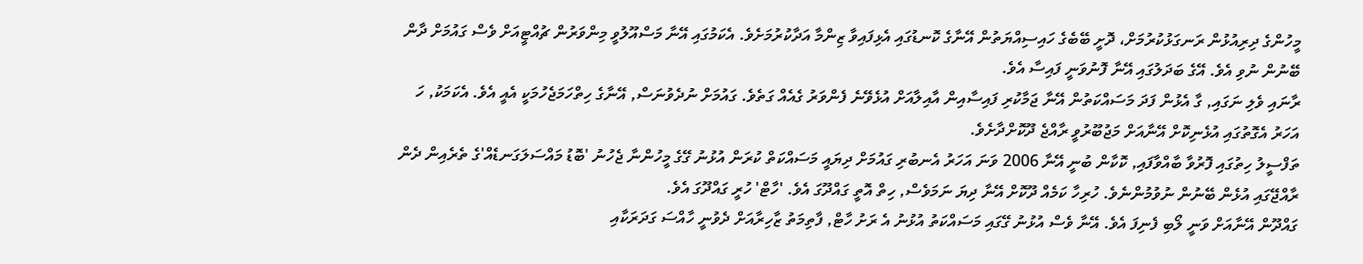މީހުންގެ ދިރިއުޅުން ރަނގަޅުކުރުމަށް، ދޮށީ ބޭބެގެ ހައިސިއްޔަތުން އޭނާގެ ކޮނޑުގައި އެޅިފައިވާ ޒިންމާ އަދާކުރުމަށެވެ. އެކަމުގައި އޭނާ މަސްއޫލުވީ މިންވަރުން ޗުއްޓީއަށް ވެސް ގައުމަށް ދާން ބޭނުން ނުވި އެވެ. އޭގެ ބަދަލުގައި އޭނާ ފޮނުވަނީ ފައިސާ އެވެ.
ރާނައި ވެލި ނަގައި, ގާ އެޅުން ފަދަ މަސައްކަތުން އޭނާ ޖަމާކުރި ފައިސާއިން އާއިލާއަށް އުޅެވޭނެ ފެންވަރު ގެއެއް ގަތެވެ. ގައުމަށް ނުދެވުނަސް, އޭނާގެ ހިތްހަމަޖެހުމަކީ އެއީ އެވެ. އެކަމަކު, ހަ އަހަރު އެގޮތުގައި އުޅެނިކޮށް އޭނާއަށް މަޖުބޫރުވީ ރާއްޖެ ދޫކޮށްދާށެވެ.
ތަފްސީލު ހިތުގައި ފޮރުވާ ބާއްވާފައި, ކޮކާން ބުނީ އޭނާ 2006 ވަނަ އަހަރު އެނބުރި ގައުމަށް ދިޔައީ މަސައްކަތް ކުރަން އުޅުނު ގޭގެ މީހުންނާ ޖެހުނު 'ބޮޑު މައްސަލަގަނޑެއް'ގެ ތެރެއިން ދެން ރާއްޖޭގައި އުޅެން ބޭނުން ނުވުމުންނެވެ. ހުރިހާ ކަމެއް ދޫކޮށް އޭނާ ދިޔަ ނަމަވެސް, ހިތް އޮތީ ގައްދޫގަ އެވެ. 'ހާޓް' ހުރީ ގައްދޫގަ އެވެ.
ގައްދޫން އޭނާއަށް ވަނީ ލޯބި ފެނިފަ އެވެ. އޭނާ ވެސް އުޅުނު ގޭގައި މަސައްކަތު އުޅުނު އެ ރަށު ހާޓް, ފާތިމަތު ޒާހިރާއަށް ދެވުނީ ހާއްސަ ގަދަރަކާއި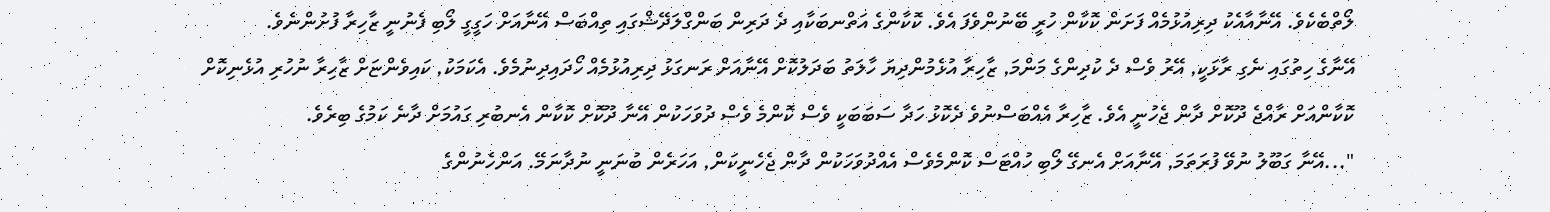ލޯތްބެކެވެ. އޭނާއާއެކު ދިރިއުޅުމެއް ފަށަން ކޮކާން ހުރީ ބޭނުންވެފަ އެވެ. ކޮކާންގެ އަތްނބަކާއި ދެ ދަރިން ބަންގްލަދޭޝްގައި ތިއްބަސް އޭނާއަށް ހަގީގީ ލޯބި ފެނުނީ ޒާހިރާ ފުށުންނެވެ.
އޭނާގެ ހިތުގައި ނެގި ރާޅަކީ, އޭރު ވެސް ދެ ކުދިންގެ މަންމަ, ޒާހިރާ އުޅެމުންދިޔަ ހާލަތު ބަދަލުކޮށް އޭނާއަށް ރަނގަޅު ދިރިއުޅުމެއް ހޯދައިދިނުމެވެ. އެކަމަކު, ކައިވެންޏަށް ޒާހިރާ ނުހުރި އުޅެނިކޮށް ކޮކާންއަށް ރާއްޖެ ދޫކޮށް ދާން ޖެހުނީ އެވެ. ޒާހިރާ އެއްބަސްނުވެ ދެކޮޅު ހަދާ ސަބަބަކީ ވެސް ކޮންމެ ވެސް ދުވަހަކުން އޭނާ ދޫކޮށް ކޮކާން އެނބުރި ގައުމަށް ދާނެ ކަމުގެ ބިރެވެ.
"...އޭނާ ގަބޫލު ނުވޭ ފުރަތަމަ, އޭނާއަށް އެނގޭ ލޯބި ހުއްޓަސް ކޮންމެވެސް އެއްދުވަހަކުން ދާން ޖެހެނީކަން, އަހަރެން ބުނަނީ ނުދާނަމޭ. އަންހެނުންގެ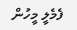ފެމެލީ މީހުން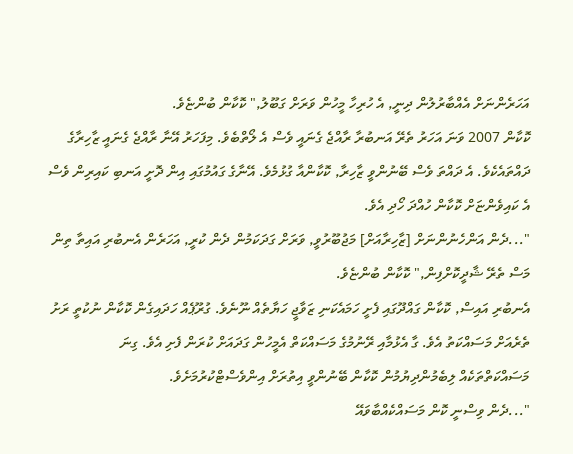އަހަރެންނަށް އެއްބާރުލުން ދިނީ, އެ ހުރިހާ މީހުން ވަރަށް ގަބޫލު," ކޮކާން ބުންޏެވެ.
ކޮކާން 2007 ވަނަ އަހަރު ތެރޭ އަނބުރާ ރާއްޖެ ގެނައީ ވެސް އެ ލޯތްބެވެ. މިފަހަރު އޭނާ ރާއްޖެ ގެނައީ ޒާހިރާގެ ދައްތައެކެވެ. އެ ދައްތަ ވެސް ބޭނުންވީ ޒާހިރާ, ކޮކާންއާ ގުޅުމެވެ. އޭނާގެ ގައުމުގައި އިން ދޮށީ އަނބި ކައިރިން ވެސް އެ ކައިވެންޏަށް ކޮކާން ހުއްދަ ހޯދި އެވެ.
"...ދެން އަންހެނުންނަށް [ޒާހިރާއަށް] މަޖުބޫރުވީ, ވަރަށް ގަދަކަމުން ދެން ކުރީ, އަހަރެން އެނބުރި އައިތާ ތިން މަސް ތެރޭ ޝާދީކޮށްފިން," ކޮކާން ބުންޏެވެ.
އެނބުރި އައިސް, ކޮކާން ގައްދޫގައި ފެށީ ހަމައެކަނި ޒަވާޖީ ހަޔާތެއް ނޫނެވެ. ގުރޫޕެއް ހަދައިގެން ކޮކާން ނުކުތީ ރަށު ތެރެއަށް މަސައްކަތު އެވެ. ގާ އެޅުމާއި ރޭނުމުގެ މަސައްކަތް އެމީހުން ގަދައަށް ކުރަން ފެށި އެވެ. ގިނަ މަސައްކަތްތަކެއް ލިބެމުންދިޔުމުން ކޮކާން ބޭނުންވީ އިތުރަށް އިންވެސްޓްކުރުމަށެވެ.
"...ދެން ވިސްނީ ކޮން މަސައްކެއްބާވައޭ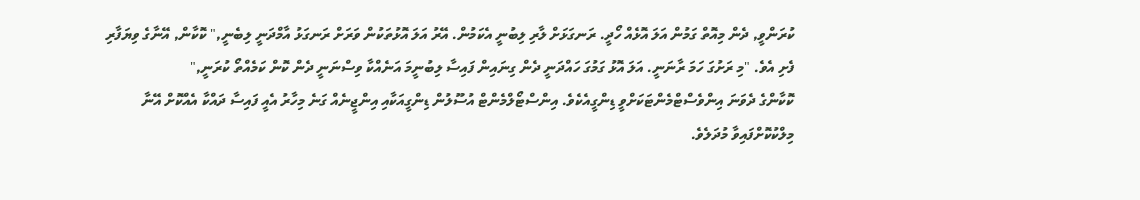ކުރަންވީ, ދެން މިއޮތް ގަމުން އަލަ އޮޅެއް ހޯދީ. ރަނގަޅަށް ލާރި ލިބުނީ އެކަމުން. އޭރު އަލަ އޮޅުތަކުން ވަރަށް ރަނގަޅު އާމްދަނީ ލިބެނީ," ކޮކާން, އޭނާގެ ވިޔަފާރި ފެށި އެވެ. "މި ރަށުގަ ހަމަ ރާނަނީ. އަލަ އޮޅު ގަމުގަ ހައްދަނީ ދެން ގިނައިން ފައިސާ ލިބުނީމަ އަނެއްކާ ވިސްނަނީ ދެން ކޮން ކަމެއްތޯ ކުރަނީ,"
ކޮކާންގެ ދެވަނަ އިންވެސްޓްމެންޓަކަށްވީ ޑިންގީއެކެވެ. އިންސްޓޯލްމެންޓް އުސޫލުން ޑިންގީއަކާއި އިންޖީނެއް ގަނެ މިހާރު އެއީ ފައިސާ ދައްކާ އެއްކޮށް އޭނާ މިލްކުކޮށްފައިވާ މުދަލެވެ.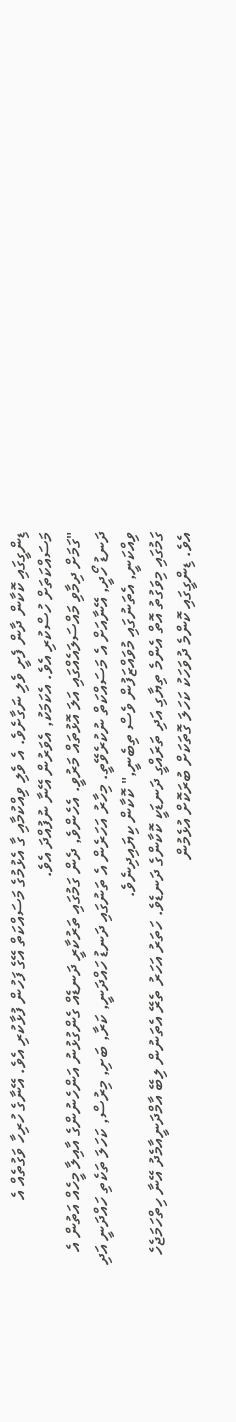ޑިންގީގައި ކޮކާން ދާން ފެށީ ވެލި ނަގާށެވެ. އެ ވެލި ވިއްކުމާއި ގާ އެޅުމުގެ މަސައްކަތް އޭގެ ފަހުން ފުޅާކުރި އެވެ. އޭނާގެ ހުރިހާ ވަގުތެއް އެ މަސައްކަތަށް ހުސްކުރި އެވެ. އެކަމަކު, އެވަރުން އޭނާ ނުފުއްދަ އެވެ.
"ގަމަށް ދިމާވި މައްސަލައެއްގައި އަލަ އޮޅުތައް މަރުވީ. އެހެންވެ, ދެން ގަމުގައި ތަރުކާރީ ދަނޑެއް ގެންގުޅުނު އަންހެނުންގެ އާއިލާ މީހެއް އަތުން އެ ދަނޑު ހޯދީ, އޭނާއަށް އެ މަސައްކަތް ނުކުރެވޭތީ. މިހާރު އަހަރެން އެ ތަނުގައި ދަނޑު ހައްދަނީ, ކަރާ, ބަށި, މިރުސް, ކަހަލަ ތަކެތި ހައްދަނީ އަދި ވިއްކަނީ, އެތަނުގައި މުވައްޒަފުން ވެސް ތިބެނީ," ކޮކާން ކިޔައިދިނެވެ.
ގަމުގައި މިވަގުތު އޮތް އެންމެ ތިޔާގި އަދި ތަރައްގީ ދަނޑަކީ ކޮކާންގެ ދަނޑެވެ. ހަތަރު އަހަރު ތެރޭ އެތަނުން ލިބޭ އާމްދަނީއާމެދު އޭނާ ހިތްހަމަޖެހެ އެވެ. ޑިންގީގައި ކޮންމެ ދުވަހަކު ކަހަލަ ގޮތަކަށް ބުރަކޮށް އުޅެމުން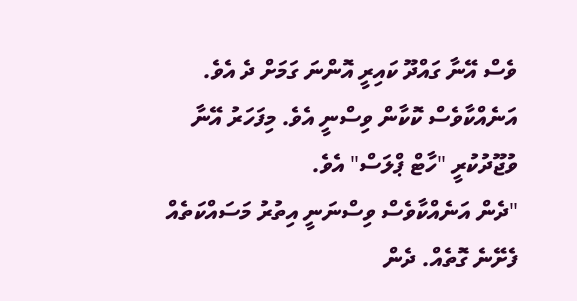ވެސް އޭނާ ގައްދޫ ކައިރީ އޮންނަ ގަމަށް ދެ އެވެ.
އަނެއްކާވެސް ކޮކާން ވިސްނީ އެވެ. މިފަހަރު އޭނާ ވުޖޫދުކުރީ "ހާޓް ޕްލަސް" އެވެ.
"ދެން އަނެއްކާވެސް ވިސްނަނީ އިތުރު މަސައްކަތެއް ފެށޭނެ ގޮތެއް. ދެން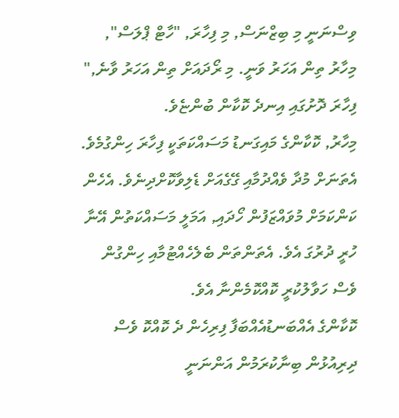ވިސްނަނީ މި ބިޒްނަސް, މި ފިހާރަ, "ހާޓް ޕްލަސް", މިހާރު ތިން އަހަރު ވަނީ. މި ރޯދައަށް ތިން އަހަރު ވާނެ," ފިހާރަ ދޮށުގައި އިނދެ ކޮކާން ބުންޏެވެ.
މިހާރު, ކޮކާންގެ މައިގަނޑު މަސައްކަތަކީ ފިހާރަ ހިންގުމެވެ. އެތަނަށް މުދާ ވެއްދުމާއި ގޭގެއަށް ޑެލިވާކޮށްދިނެވެ. އެހެން ކަންކަމަށް މުވައްޒަފުން ހޯދައި, އަމަލީ މަސައްކަތުން އޭނާ ހުރީ ދުރުގަ އެވެ. އެތަންތަން ބެލެހެއްޓުމާއި ހިންގުން ވެސް ހަވާލުކުރީ ކޮއްކޮމެންނާ އެވެ.
ކޮކާންގެ އެއްބަނޑުއެއްބަފާ ފިރިހެން ދެ ކޮއްކޮ ވެސް ދިރިއުޅުން ބިނާކުރަމުން އަންނަނީ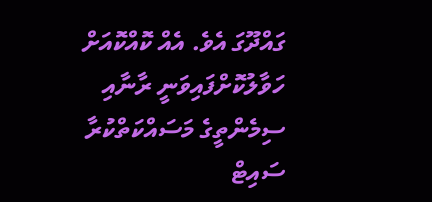ގައްދޫގަ އެވެ. އެއް ކޮއްކޮއަށް ހަވާލުކޮށްފައިވަނީ ރާނާއި ސިމެންތީގެ މަސައްކަތްކުރާ ސައިޓް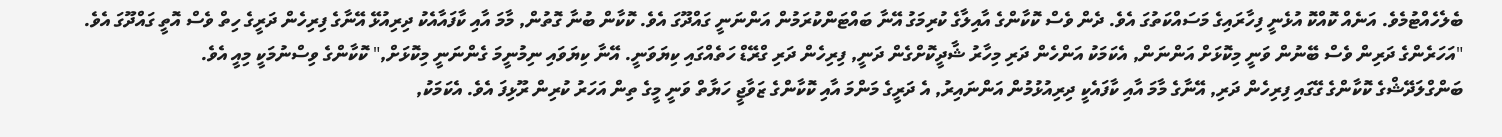ބެލެހެއްޓުމެވެ. އަނެއް ކޮއްކޮ އުޅެނީ ފިހާރައިގެ މަސައްކަތުގަ އެވެ. ދެން ވެސް ކޮކާންގެ އާއިލާގެ ކުރިމަގު އޭނާ ބައްޓަންކުރަމުން އަންނަނީ ގައްދޫގަ އެވެ. ކޮކާން ބުނާ ގޮތުން, މާމަ އާއި ކާފައާއެކު ދިރިއުޅޭ އޭނާގެ ފިރިހެން ދަރީގެ ހިތް ވެސް އޮތީ ގައްދޫގަ އެވެ.
"އަހަރެންގެ ދަރިން ވެސް ބޭނުން ވަނީ މިކޮޅަށް އަންނަން, އެކަމަކު އަންހެން ދަރި މިހާރު ޝާދީކޮށްގެން ދަނީ, ފިރިހެން ދަރި ގްރޭޑް ހަތެއްގައި ކިޔަވަނީ. އޭނާ ކިޔަވައި ނިމުނީމަ ގެންނަނީ މިކޮޅަށް," ކޮކާންގެ ވިސްނުމަކީ މިއީ އެވެ.
ބަންގްލަދޭޝްގެ ކޮކާންގެ ގޭގައި ފިރިހެން ދަރި, އޭނާގެ މާމަ އާއި ކާފައެކީ ދިރިއުޅުމުން އަންނައިރު, އެ ދަރީގެ މަންމަ އާއި ކޮކާންގެ ޒަވާޖީ ހަޔާތް ވަނީ މީގެ ތިން އަހަރު ކުރިން ރޫޅިފަ އެވެ. އެކަމަކު,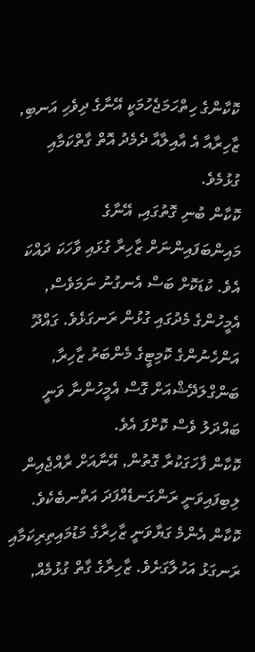ކޮކާންގެ ހިތްހަމަޖެހުމަކީ އޭނާގެ ދިވެހި އަނބި, ޒާހިރާއާ އެ އާއިލާއާ ދެމެދު އޮތް ގާތްކަމާއި ގުޅުމެވެ.
ކޮކާން ބުނި ގޮތުގައި, އޭނާގެ މައިންބަފައިންނަށް ޒާހިރާ ގުޅައި ވާހަކަ ދައްކަ އެވެ. ކުޑަކޮށް ބަސް އެނގުނު ނަމަވެސް, އެމީހުންގެ މެދުގައި ގުޅުން ރަނގަޅެވެ. ގައްދޫ އަންހެނުންގެ ކޮމިޓީގެ މެންބަރު ޒާހިރާ, ބަންގްލަދޭޝްއަށް ގޮސް އެމީހުންނާ ވަނީ ބައްދަލު ވެސް ކޮށްފަ އެވެ.
ކޮކާން ފާހަގަކުރާ ގޮތުން, އޭނާއަށް ރާއްޖެއިން ލިބިފައިވަނީ ރަންގަނޑެއްފަދަ އަތްނބެކެވެ. ކޮކާން އެންމެ ގަޔާވަނީ ޒާހިރާގެ މަޑުމައިތިރިކަމާއި ރަނގަޅު އަހުލާގަށެވެ. ޒާހިރާގެ ގާތް ގުޅުމެއް,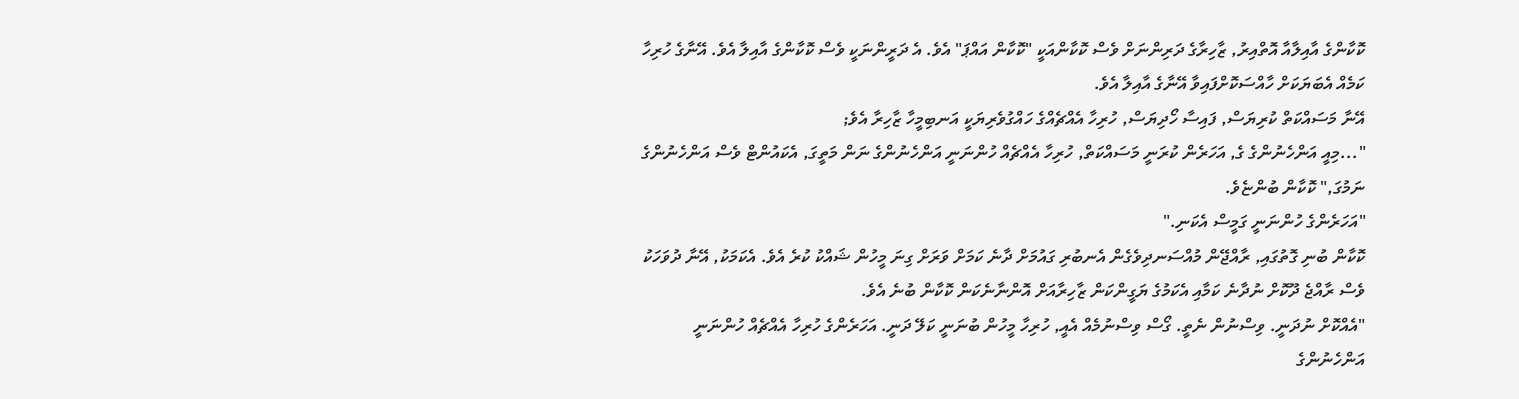ކޮކާންގެ އާއިލާއާ އޮތްއިރު, ޒާހިރާގެ ދަރިންނަށް ވެސް ކޮކާންއަކީ "ކޮކާން އައްޕަ" އެވެ. އެ ދަރީންނަކީ ވެސް ކޮކާންގެ އާއިލާ އެވެ. އޭނާގެ ހުރިހާ ކަމެއް އެބަޔަކަށް ހާއްސަކޮށްފައިވާ އޭނާގެ އާއިލާ އެވެ.
އޭނާ މަސައްކަތް ކުރިޔަސް, ފައިސާ ހޯދިޔަސް, ހުރިހާ އެއްޗެއްގެ ހައްގުވެރިޔަކީ އަނބިމީހާ ޒާހިރާ އެވެ;
"...މިއީ އަންހެނުންގެ ގެ, އަހަރެން ކުރަނީ މަސައްކަތް, ހުރިހާ އެއްޗެއް ހުންނަނީ އަންހެނުންގެ ނަން މަތީގަ, އެކައުންޓް ވެސް އަންހެނުންގެ ނަމުގަ," ކޮކާން ބުންޏެވެ.
"އަހަރެންގެ ހުންނަނީ ގަމީސް އެކަނި."
ކޮކާން ބުނި ގޮތުގައި, ރާއްޖޭން މުއްސަނދިވެގެން އެނބުރި ގައުމަށް ދާނެ ކަމަށް ވަރަށް ގިނަ މީހުން ޝައްކު ކުރެ އެވެ. އެކަމަކު, އޭނާ ދުވަހަކު ވެސް ރާއްޖެ ދޫކޮށް ނުދާނެ ކަމާއި އެކަމުގެ ޔަގީންކަން ޒާހިރާއަށް އޮންނާނެކަން ކޮކާން ބުނެ އެވެ.
"އެއްކޮށް ނުދަނީ. ވިސްނުން ނެތީ. ގޯސް ވިސްނުމެއް އެއީ, ހުރިހާ މީހުން ބުނަނީ ކަލޭ ދަނީ. އަހަރެންގެ ހުރިހާ އެއްޗެއް ހުންނަނީ އަންހެނުންގެ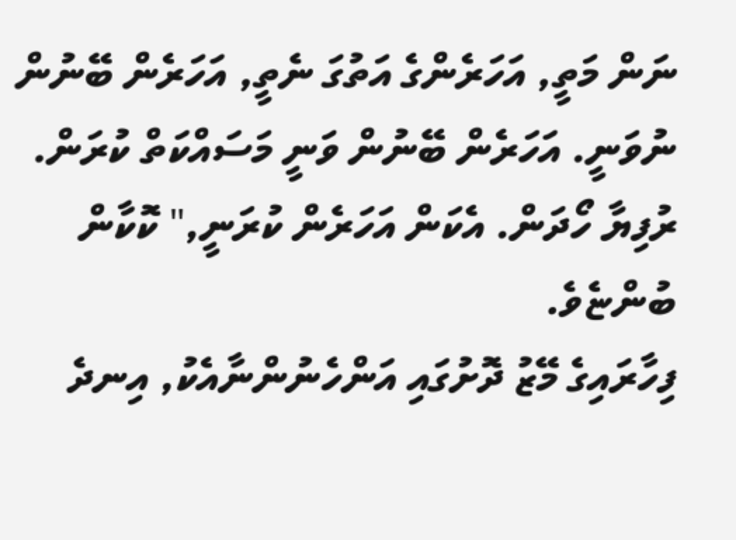ނަން މަތީ, އަހަރެންގެ އަތުގަ ނެތީ, އަހަރެން ބޭނުން ނުވަނީ. އަހަރެން ބޭނުން ވަނީ މަސައްކަތް ކުރަން. ރުފިޔާ ހޯދަން. އެކަން އަހަރެން ކުރަނީ," ކޮކާން ބުންޏެވެ.
ފިހާރައިގެ މޭޒު ދޮށުގައި އަންހެނުންނާއެކު, އިނދެ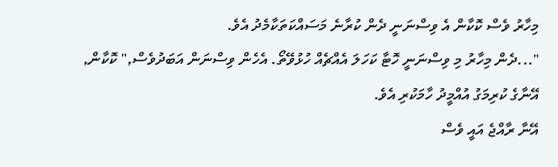މިހާރު ވެސް ކޮކާން އެ ވިސްނަނީ ދެން ކުރާނެ މަސައްކަތަކާމެދު އެވެ.
"...ދެން މިހާރު މި ވިސްނަނީ ހޮޓާ ކަހަލަ އެއްޗެއް ހުޅުވޭތޯ. އެހެން ވިސްނަން އަބަދުވެސް," ކޮކާން, އޭނާގެ ކުރިމަގު އުއްމީދު ހާމަކުރި އެވެ.
އޭނާ ރާއްޖެ އައީ ވެސް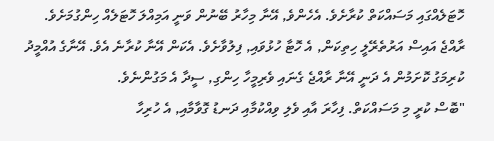ހޮޓަލެއްގައި މަސައްކަތް ކުރާށެވެ. އެހެންވެ, އޭނާ މިހާރު ބޭނުން ވަނީ އަމިއްލަ ހޮޓަލެއް ހިންގުމަށެވެ. ރާއްޖެ އައިސް އަރުތެރޭލީ ހިތިކަން, އެ ހޮޓާ ހުޅުވައި, ފިލުވާށެވެ. އެކަން އޭނާ ކުރާނެ އެވެ. އޭނާގެ އުއްމީދު ކުރިމަގު ކޮށަމުން އެ ދަނީ އޭނާ ރާއްޖެ ގެނައި ވެރިމީހާ ހިންގި, ސީދާ އެ މަގުންނެވެ.
"ބޮސް ކުރީ މި މަސައްކަތް. ފިހާރަ އާއި ވެލި ވިއްކުމާއި ދަނޑު ގޮވާމާއި, އެ ހުރިހާ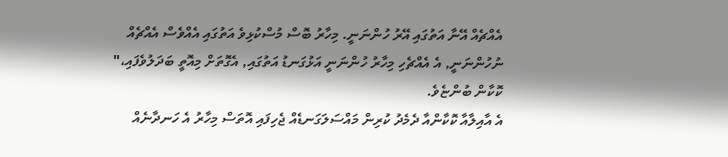އެއްޗެއް އޭނާ އަތުގައި އޭރު ހުންނަނީ. މިހާރު ބޮސް މުސްކުޅިވެ އަތުގައި އެއްވެސް އެއްޗެއް ނުހުންނަނީ, އެ އެއްޗެހި މިހާރު ހުންނަނީ އަޅުގަނޑު އަތުގައި, އެގޮތަށް މިއޮތީ ބަދަލުވެފައި،" ކޮކާން ބުންޏެވެ.
އެ އާއިލާއާ ކޮކާންއާ ދެމެދު ކުރިން މައްސަލަގަނޑެއް ޖެހިފައި އޮތަސް މިހާރު އެ ހަނދާނެއް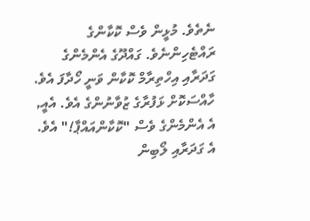ނެތެވެ. މުޅީން ވެސް ކޮކާންގެ ރައްޓެހިންނެވެ. ގައްދޫގެ އެންމެންގެ ގަދަރާއި އިހްތިރާމް ކޮކާން ވަނީ ހޯދާފަ އެވެ. ހާއްސަކޮށް ޅަފުރާގެ ޒުވާނުންގެ އެވެ. އެއީ, އެ އެންމެންގެ ވެސް "ކޮކާންއައްޕާ!" އެވެ.
އެ ގަދަރާއި ލޯބިން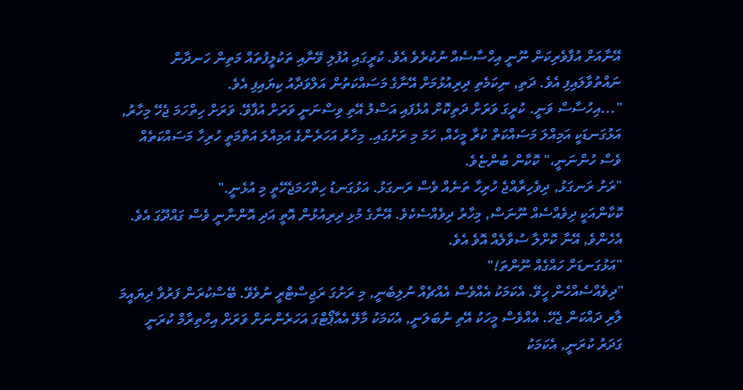އޭނާއަށް އުފާވެރިކަން ނޫނީ އިހްސާސެއް ނުކުރެވެ އެވެ. ކުރީގައި އުފުލި ވޭނާއި ތަކުލީފުތައް މަތިން ހަނދާން ނައްތުވާލައިފި އެވެ. ދަތި, ނިކަމެތި ދިރިއުޅުމަށް އޭނާގެ މަސައްކަތުން އަލްވަދާއު ކިޔައިފި އެވެ.
"...އިހުސާސް ވަނީ. ކުރީގަ ވަރަށް ދަތިކޮށް އުޅެފައި އަސްލު އޭތި ވިސްނަނީ ވަރަށް އުފާވޭ. ވަރަށް ހިތްހަމަ ޖެހޭ މިހާރު, އަޅުގަނޑަކީ އަމިއްލަ މަސައްކަތް ކުރާ މީހެއް, ހަމަ މި ރަށުގައި. މިހާރު އަހަރެންގެ އަމިއްލަ އަތްމަތީ ހުރިހާ މަސައްކަތެއް ވެސް ހުންނަނީ،" ކޮކާން ބުންޏެވެ.
"ރަށު ރަނގަޅު, ދިވެހިރާއްޖެ ހުރިހާ ތަނެއް ވެސް ރަނގަޅު. އަޅުގަނޑު ހިތްހަމަޖެހޭތީ މި އުޅެނީ."
ކޮކާންއަކީ ދިވެއްސެއް ނޫނަސް, މިހާރު ދިވެއްސެކެވެ. އޭނާގެ މުޅި ދިރިއުޅުން އޮތީ އަދި އޮންނާނީ ވެސް ގައްދޫގަ އެވެ. އެހެންވެ, އޭނާ ކޮށްލާ ސުވާލެއް އޮވެ އެވެ.
"އަޅުގަނޑަށް ހައްގެއް ނޫންތަ!"
"ދިވެއްސެއްހެން ހީވޭ. އެކަމަކު އެއްވެސް އެއްޗެއް ނުލިބެނީ, މި ރަށުގަ ރަޖިސްޓްރީ ނުވެވޭ. ބޭސްކުރަން ފަރުވާ ދިޔައީމަ ލާރި ދައްކަން ޖެހޭ. އެއްވެސް މީހަކު އޭތި ނުބަލަނީ, އެކަމަކު މާލޭ އެއާޕޯޓްގަ އަހަރެންނަށް ވަރަށް އިހްތިރާމް ކުރަނީ ގަދަރު ކުރަނީ, އެކަމަކު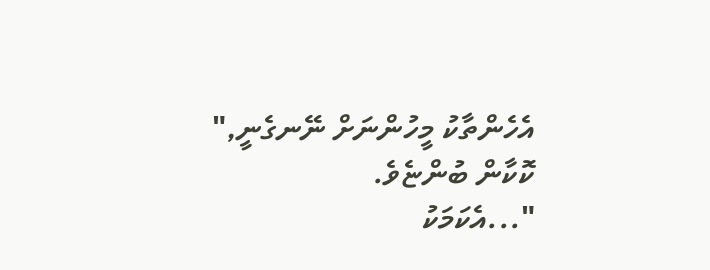އެހެންތާކު މީހުންނަށް ނޭނގެނީ," ކޮކާން ބުންޏެވެ.
"...އެކަމަކު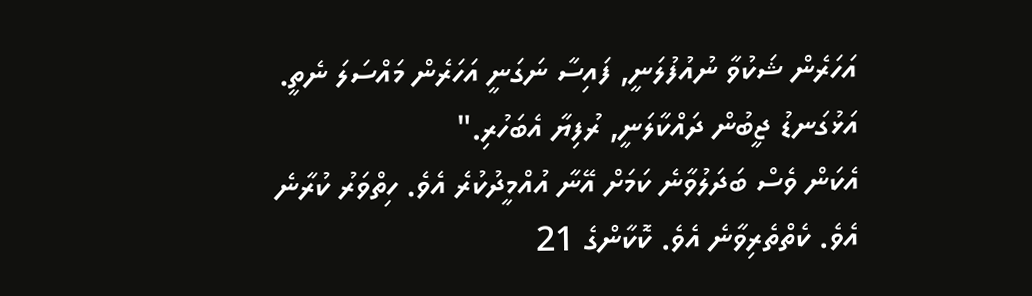އަހަރެން ޝަކުވާ ނުއުފުލަނީ, ފައިސާ ނަގަނީ އަހަރެން މައްސަލަ ނެތީ. އަޅުގަނޑު ޖީބުން ދައްކާލަނީ, ރުފިޔާ އެބަހުރި."
އެކަން ވެސް ބަދަލުވާނެ ކަމަށް އޭނާ އުއްމީދުކުރެ އެވެ. ހިތްވަރު ކުރާނެ އެވެ. ކެތްތެރިވާނެ އެވެ. ކޮކާންގެ 21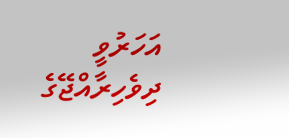އަހަރުވީ ދިވެހިރާއްޖޭގެ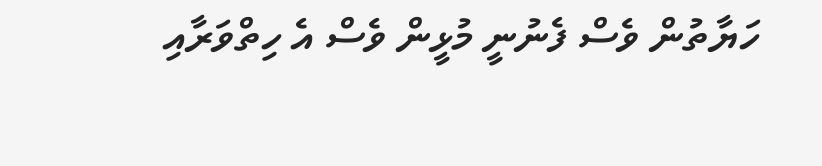ހަޔާތުން ވެސް ފެނުނީ މުޅީން ވެސް އެ ހިތްވަރާއި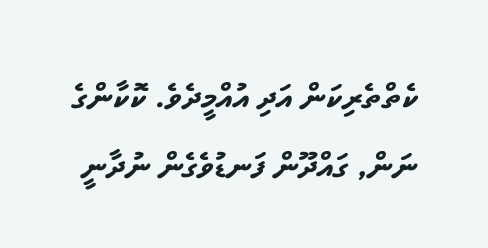ކެތްތެރިކަން އަދި އުއްމީދެވެ. ކޮކާންގެ ނަން, ގައްދޫން ފަނޑުވެގެން ނުދާނީ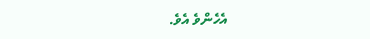އެހެންވެ އެވެ.